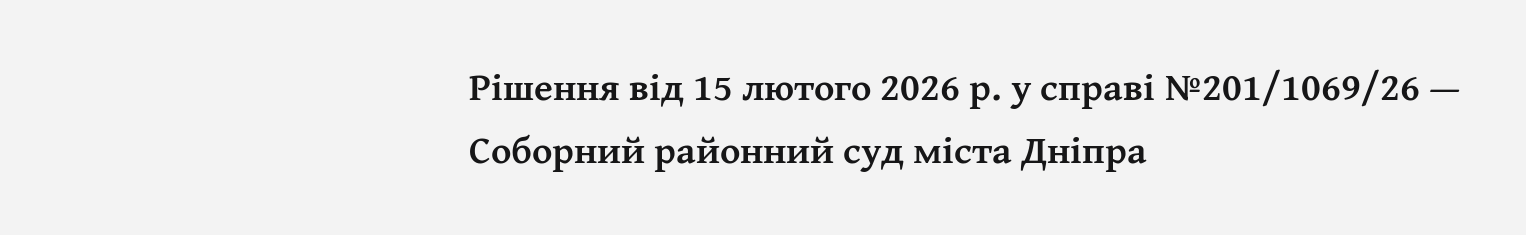Рішення від 15 лютого 2026 р. у справі №201/1069/26 — Соборний районний суд міста Дніпра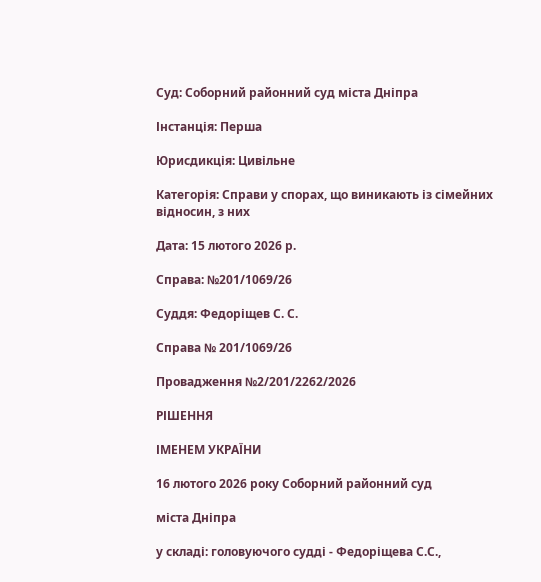Суд: Соборний районний суд міста Дніпра

Інстанція: Перша

Юрисдикція: Цивільне

Категорія: Справи у спорах, що виникають із сімейних відносин, з них

Дата: 15 лютого 2026 р.

Справа: №201/1069/26

Суддя: Федоріщев С. С.

Справа № 201/1069/26

Провадження №2/201/2262/2026

РІШЕННЯ

ІМЕНЕМ УКРАЇНИ

16 лютого 2026 року Соборний районний суд

міста Дніпра

у складі: головуючого судді - Федоріщева С.С.,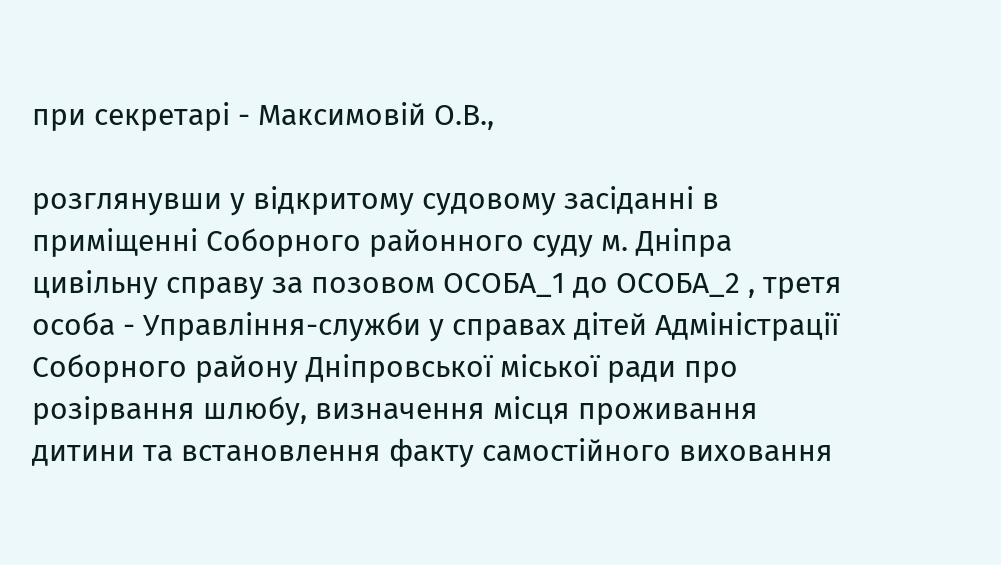при секретарі - Максимовій О.В.,

розглянувши у відкритому судовому засіданні в приміщенні Соборного районного суду м. Дніпра цивільну справу за позовом ОСОБА_1 до ОСОБА_2 , третя особа - Управління-служби у справах дітей Адміністрації Соборного району Дніпровської міської ради про розірвання шлюбу, визначення місця проживання дитини та встановлення факту самостійного виховання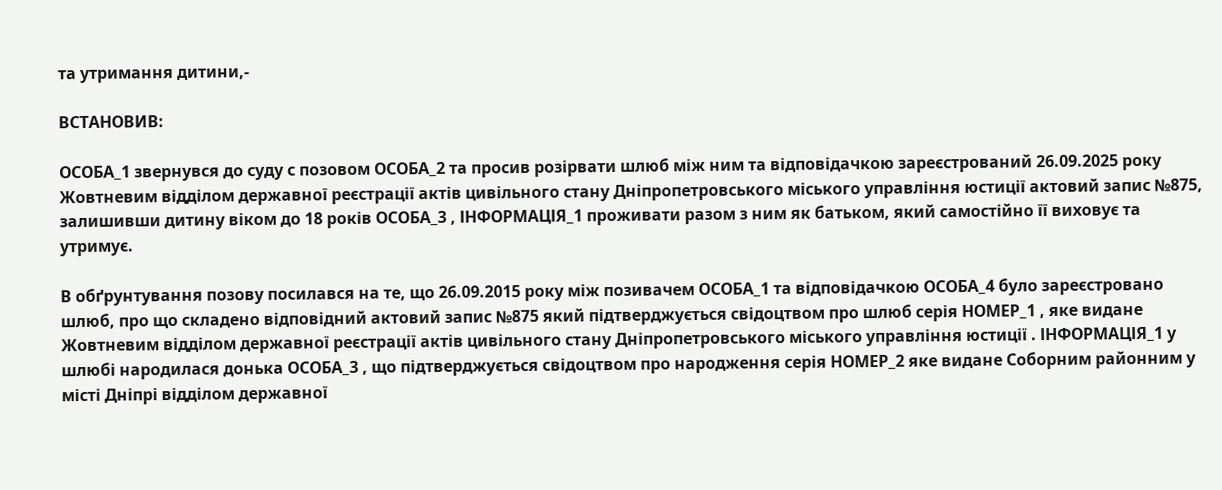та утримання дитини,-

ВСТАНОВИВ:

ОСОБА_1 звернувся до суду с позовом ОСОБА_2 та просив розірвати шлюб між ним та відповідачкою зареєстрований 26.09.2025 року Жовтневим відділом державної реєстрації актів цивільного стану Дніпропетровського міського управління юстиції актовий запис №875, залишивши дитину віком до 18 років ОСОБА_3 , ІНФОРМАЦІЯ_1 проживати разом з ним як батьком, який самостійно її виховує та утримує.

В обґрунтування позову посилався на те, що 26.09.2015 року між позивачем ОСОБА_1 та відповідачкою ОСОБА_4 було зареєстровано шлюб, про що складено відповідний актовий запис №875 який підтверджується свідоцтвом про шлюб серія НОМЕР_1 , яке видане Жовтневим відділом державної реєстрації актів цивільного стану Дніпропетровського міського управління юстиції . ІНФОРМАЦІЯ_1 у шлюбі народилася донька ОСОБА_3 , що підтверджується свідоцтвом про народження серія НОМЕР_2 яке видане Соборним районним у місті Дніпрі відділом державної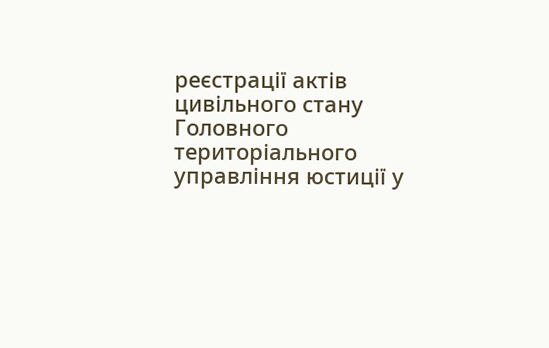реєстрації актів цивільного стану Головного територіального управління юстиції у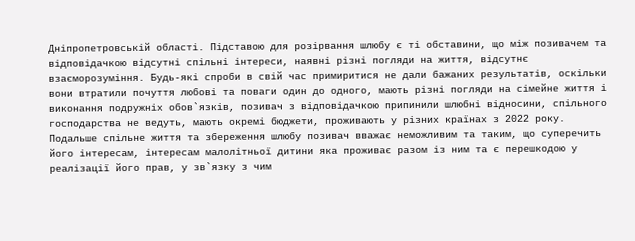Дніпропетровській області. Підставою для розірвання шлюбу є ті обставини, що між позивачем та відповідачкою відсутні спільні інтереси, наявні різні погляди на життя, відсутнє взаєморозуміння. Будь-які спроби в свій час примиритися не дали бажаних результатів, оскільки вони втратили почуття любові та поваги один до одного, мають різні погляди на сімейне життя і виконання подружніх обов`язків, позивач з відповідачкою припинили шлюбні відносини, спільного господарства не ведуть, мають окремі бюджети, проживають у різних країнах з 2022 року. Подальше спільне життя та збереження шлюбу позивач вважає неможливим та таким, що суперечить його інтересам, інтересам малолітньої дитини яка проживає разом із ним та є перешкодою у реалізації його прав, у зв`язку з чим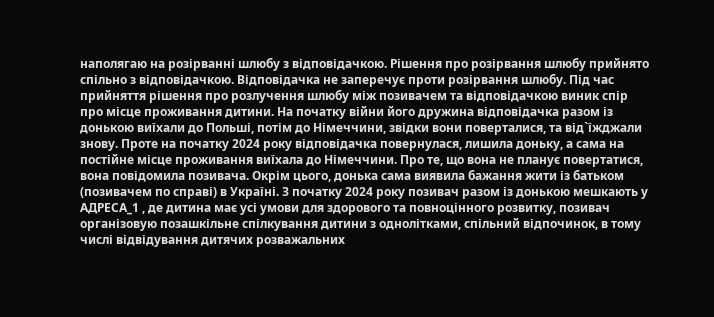наполягаю на розірванні шлюбу з відповідачкою. Рішення про розірвання шлюбу прийнято спільно з відповідачкою. Відповідачка не заперечує проти розірвання шлюбу. Під час прийняття рішення про розлучення шлюбу між позивачем та відповідачкою виник спір про місце проживання дитини. На початку війни його дружина відповідачка разом із донькою виїхали до Польші, потім до Німеччини, звідки вони поверталися, та від`їжджали знову. Проте на початку 2024 року відповідачка повернулася, лишила доньку, а сама на постійне місце проживання виїхала до Німеччини. Про те, що вона не планує повертатися, вона повідомила позивача. Окрім цього, донька сама виявила бажання жити із батьком (позивачем по справі) в Україні. З початку 2024 року позивач разом із донькою мешкають у АДРЕСА_1 , де дитина має усі умови для здорового та повноцінного розвитку, позивач організовую позашкільне спілкування дитини з однолітками, спільний відпочинок, в тому числі відвідування дитячих розважальних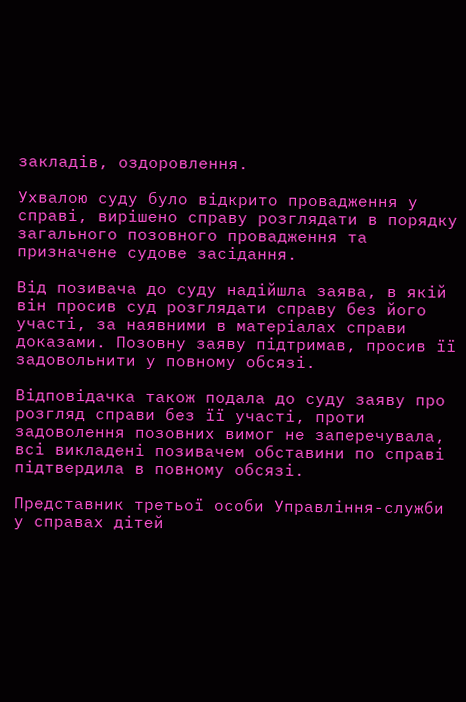закладів, оздоровлення.

Ухвалою суду було відкрито провадження у справі, вирішено справу розглядати в порядку загального позовного провадження та призначене судове засідання.

Від позивача до суду надійшла заява, в якій він просив суд розглядати справу без його участі, за наявними в матеріалах справи доказами. Позовну заяву підтримав, просив її задовольнити у повному обсязі.

Відповідачка також подала до суду заяву про розгляд справи без її участі, проти задоволення позовних вимог не заперечувала, всі викладені позивачем обставини по справі підтвердила в повному обсязі.

Представник третьої особи Управління-служби у справах дітей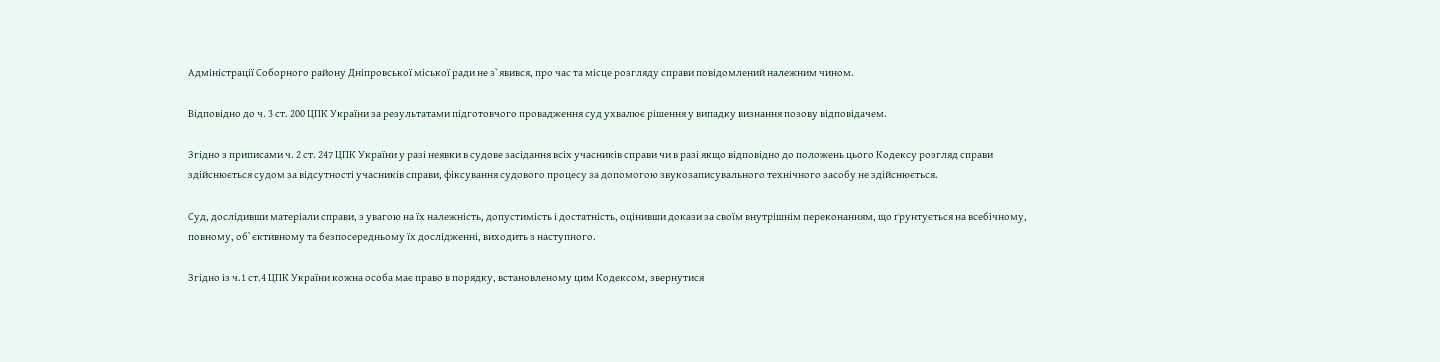Адміністрації Соборного району Дніпровської міської ради не з`явився, про час та місце розгляду справи повідомлений належним чином.

Відповідно до ч. 3 ст. 200 ЦПК України за результатами підготовчого провадження суд ухвалює рішення у випадку визнання позову відповідачем.

Згідно з приписами ч. 2 ст. 247 ЦПК України у разі неявки в судове засідання всіх учасників справи чи в разі якщо відповідно до положень цього Кодексу розгляд справи здійснюється судом за відсутності учасників справи, фіксування судового процесу за допомогою звукозаписувального технічного засобу не здійснюється.

Суд, дослідивши матеріали справи, з увагою на їх належність, допустимість і достатність, оцінивши докази за своїм внутрішнім переконанням, що ґрунтується на всебічному, повному, об`єктивному та безпосередньому їх дослідженні, виходить з наступного.

Згідно із ч.1 ст.4 ЦПК України кожна особа має право в порядку, встановленому цим Кодексом, звернутися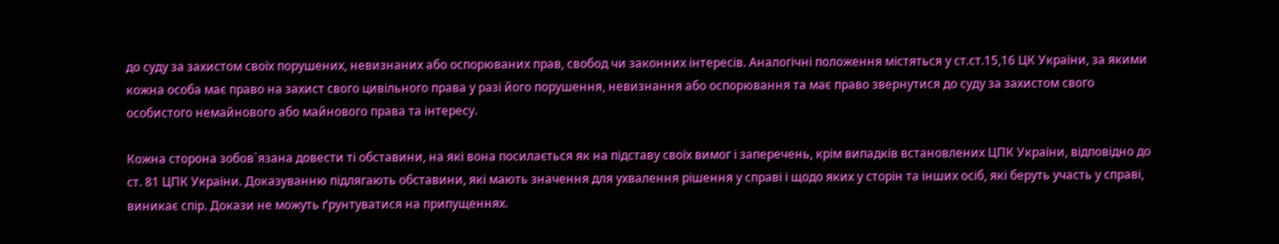до суду за захистом своїх порушених, невизнаних або оспорюваних прав, свобод чи законних інтересів. Аналогічні положення містяться у ст.ст.15,16 ЦК України, за якими кожна особа має право на захист свого цивільного права у разі його порушення, невизнання або оспорювання та має право звернутися до суду за захистом свого особистого немайнового або майнового права та інтересу.

Кожна сторона зобов`язана довести ті обставини, на які вона посилається як на підставу своїх вимог і заперечень, крім випадків встановлених ЦПК України, відповідно до ст. 81 ЦПК України. Доказуванню підлягають обставини, які мають значення для ухвалення рішення у справі і щодо яких у сторін та інших осіб, які беруть участь у справі, виникає спір. Докази не можуть ґрунтуватися на припущеннях.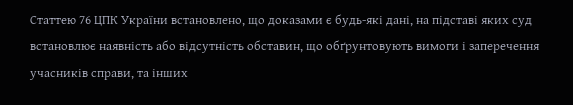Статтею 76 ЦПК України встановлено, що доказами є будь-які дані, на підставі яких суд встановлює наявність або відсутність обставин, що обґрунтовують вимоги і заперечення учасників справи, та інших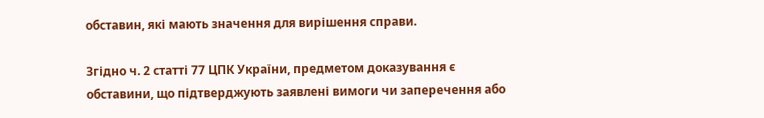обставин, які мають значення для вирішення справи.

Згідно ч. 2 статті 77 ЦПК України, предметом доказування є обставини, що підтверджують заявлені вимоги чи заперечення або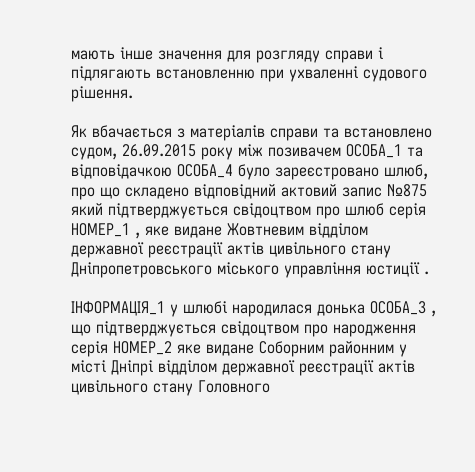мають інше значення для розгляду справи і підлягають встановленню при ухваленні судового рішення.

Як вбачається з матеріалів справи та встановлено судом, 26.09.2015 року між позивачем ОСОБА_1 та відповідачкою ОСОБА_4 було зареєстровано шлюб, про що складено відповідний актовий запис №875 який підтверджується свідоцтвом про шлюб серія НОМЕР_1 , яке видане Жовтневим відділом державної реєстрації актів цивільного стану Дніпропетровського міського управління юстиції .

ІНФОРМАЦІЯ_1 у шлюбі народилася донька ОСОБА_3 , що підтверджується свідоцтвом про народження серія НОМЕР_2 яке видане Соборним районним у місті Дніпрі відділом державної реєстрації актів цивільного стану Головного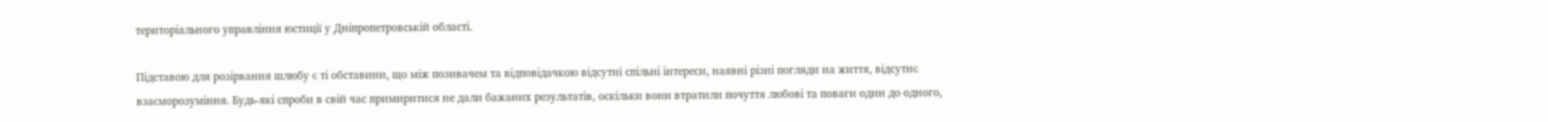територіального управління юстиції у Дніпропетровській області.

Підставою для розірвання шлюбу є ті обставини, що між позивачем та відповідачкою відсутні спільні інтереси, наявні різні погляди на життя, відсутнє взаєморозуміння. Будь-які спроби в свій час примиритися не дали бажаних результатів, оскільки вони втратили почуття любові та поваги один до одного,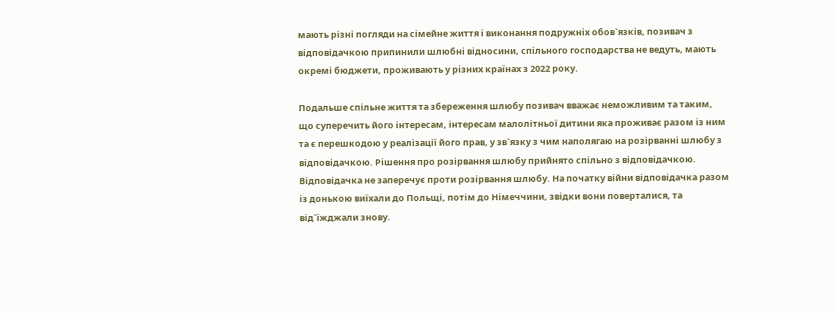мають різні погляди на сімейне життя і виконання подружніх обов`язків, позивач з відповідачкою припинили шлюбні відносини, спільного господарства не ведуть, мають окремі бюджети, проживають у різних країнах з 2022 року.

Подальше спільне життя та збереження шлюбу позивач вважає неможливим та таким, що суперечить його інтересам, інтересам малолітньої дитини яка проживає разом із ним та є перешкодою у реалізації його прав, у зв`язку з чим наполягаю на розірванні шлюбу з відповідачкою. Рішення про розірвання шлюбу прийнято спільно з відповідачкою. Відповідачка не заперечує проти розірвання шлюбу. На початку війни відповідачка разом із донькою виїхали до Польщі, потім до Німеччини, звідки вони поверталися, та від`їжджали знову.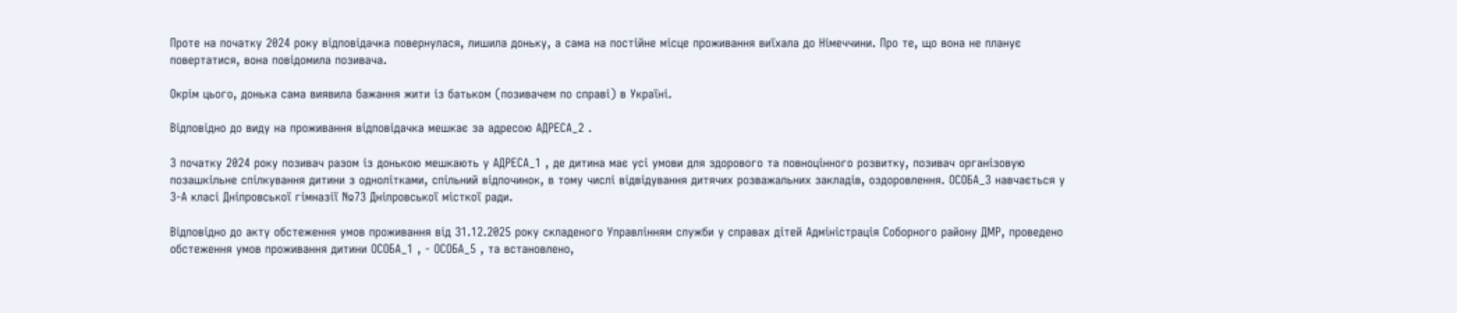Проте на початку 2024 року відповідачка повернулася, лишила доньку, а сама на постійне місце проживання виїхала до Німеччини. Про те, що вона не планує повертатися, вона повідомила позивача.

Окрім цього, донька сама виявила бажання жити із батьком (позивачем по справі) в Україні.

Відповідно до виду на проживання відповідачка мешкає за адресою АДРЕСА_2 .

З початку 2024 року позивач разом із донькою мешкають у АДРЕСА_1 , де дитина має усі умови для здорового та повноцінного розвитку, позивач організовую позашкільне спілкування дитини з однолітками, спільний відпочинок, в тому числі відвідування дитячих розважальних закладів, оздоровлення. ОСОБА_3 навчається у 3-А класі Дніпровської гімназії №73 Дніпровської місткої ради.

Відповідно до акту обстеження умов проживання від 31.12.2025 року складеного Управлінням служби у справах дітей Адміністрація Соборного району ДМР, проведено обстеження умов проживання дитини ОСОБА_1 , - ОСОБА_5 , та встановлено,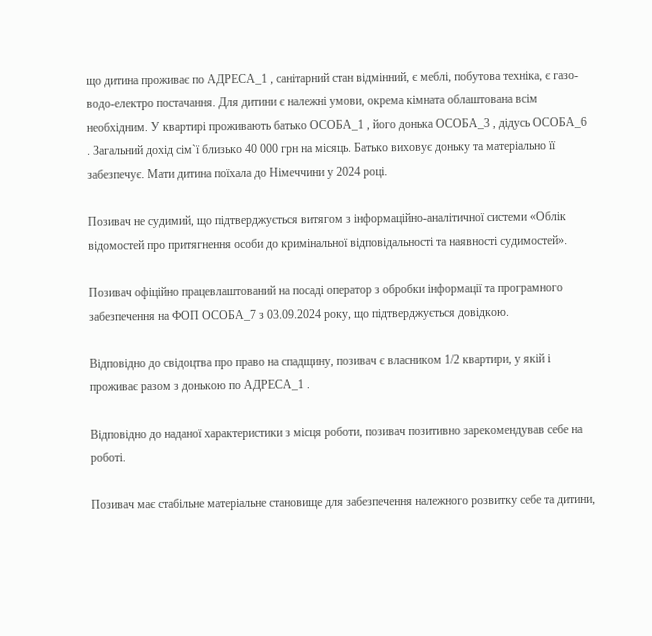що дитина проживає по АДРЕСА_1 , санітарний стан відмінний, є меблі, побутова техніка, є газо-водо-електро постачання. Для дитини є належні умови, окрема кімната облаштована всім необхідним. У квартирі проживають батько ОСОБА_1 , його донька ОСОБА_3 , дідусь ОСОБА_6 . Загальний дохід сім`ї близько 40 000 грн на місяць. Батько виховує доньку та матеріально її забезпечує. Мати дитина поїхала до Німеччини у 2024 році.

Позивач не судимий, що підтверджується витягом з інформаційно-аналітичної системи «Облік відомостей про притягнення особи до кримінальної відповідальності та наявності судимостей».

Позивач офіційно працевлаштований на посаді оператор з обробки інформації та програмного забезпечення на ФОП ОСОБА_7 з 03.09.2024 року, що підтверджується довідкою.

Відповідно до свідоцтва про право на спадщину, позивач є власником 1/2 квартири, у якій і проживає разом з донькою по АДРЕСА_1 .

Відповідно до наданої характеристики з місця роботи, позивач позитивно зарекомендував себе на роботі.

Позивач має стабільне матеріальне становище для забезпечення належного розвитку себе та дитини,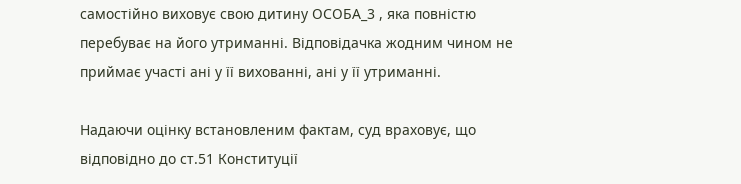самостійно виховує свою дитину ОСОБА_3 , яка повністю перебуває на його утриманні. Відповідачка жодним чином не приймає участі ані у її вихованні, ані у її утриманні.

Надаючи оцінку встановленим фактам, суд враховує, що відповідно до ст.51 Конституції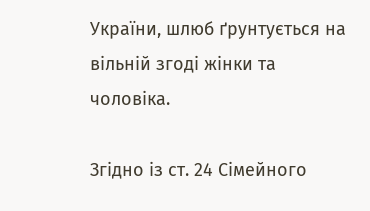України, шлюб ґрунтується на вільній згоді жінки та чоловіка.

Згідно із ст. 24 Сімейного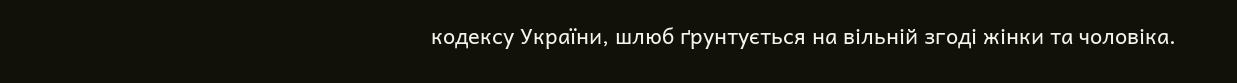кодексу України, шлюб ґрунтується на вільній згоді жінки та чоловіка.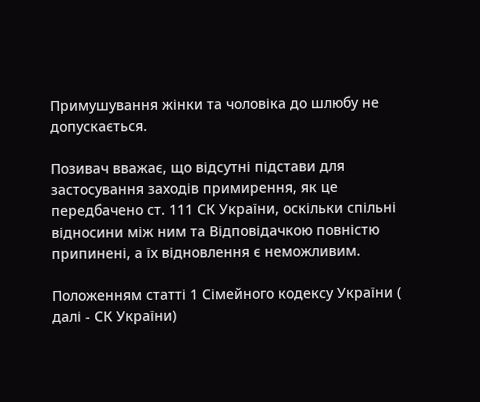Примушування жінки та чоловіка до шлюбу не допускається.

Позивач вважає, що відсутні підстави для застосування заходів примирення, як це передбачено ст. 111 СК України, оскільки спільні відносини між ним та Відповідачкою повністю припинені, а їх відновлення є неможливим.

Положенням статті 1 Сімейного кодексу України ( далі - СК України)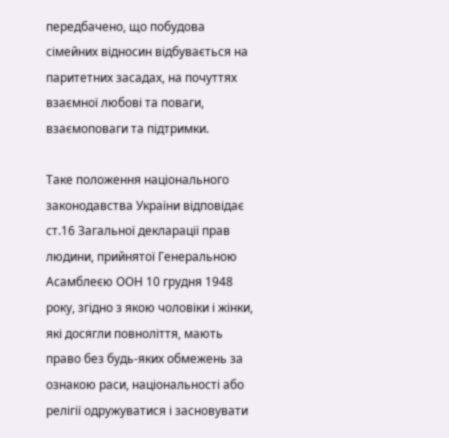передбачено, що побудова сімейних відносин відбувається на паритетних засадах, на почуттях взаємної любові та поваги, взаємоповаги та підтримки.

Таке положення національного законодавства України відповідає ст.16 Загальної декларації прав людини, прийнятої Генеральною Асамблеєю ООН 10 грудня 1948 року, згідно з якою чоловіки і жінки, які досягли повноліття, мають право без будь-яких обмежень за ознакою раси, національності або релігії одружуватися і засновувати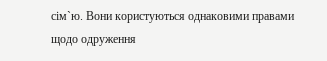сім`ю. Вони користуються однаковими правами щодо одруження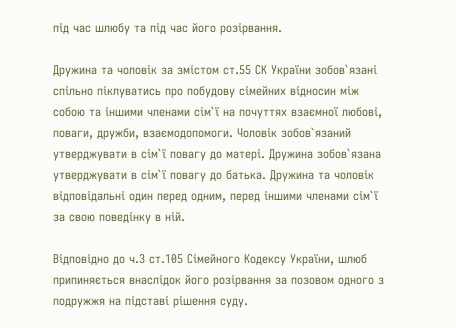під час шлюбу та під час його розірвання.

Дружина та чоловік за змістом ст.55 СК України зобов`язані спільно піклуватись про побудову сімейних відносин між собою та іншими членами сім`ї на почуттях взаємної любові, поваги, дружби, взаємодопомоги. Чоловік зобов`язаний утверджувати в сім`ї повагу до матері. Дружина зобов`язана утверджувати в сім`ї повагу до батька. Дружина та чоловік відповідальні один перед одним, перед іншими членами сім`ї за свою поведінку в ній.

Відповідно до ч.3 ст.105 Сімейного Кодексу України, шлюб припиняється внаслідок його розірвання за позовом одного з подружжя на підставі рішення суду.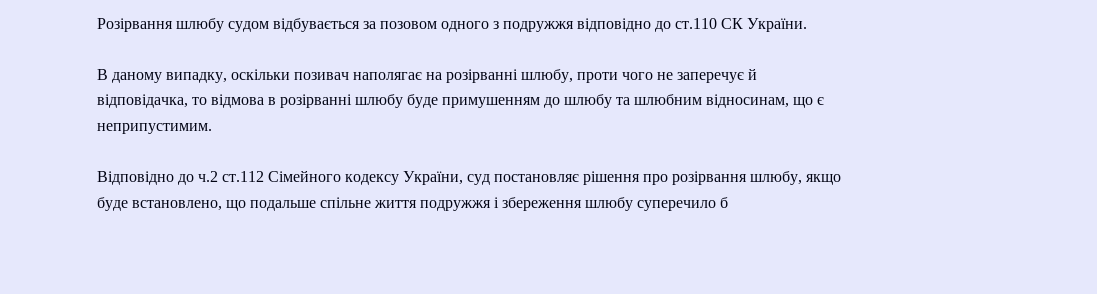Розірвання шлюбу судом відбувається за позовом одного з подружжя відповідно до ст.110 СК України.

В даному випадку, оскільки позивач наполягає на розірванні шлюбу, проти чого не заперечує й відповідачка, то відмова в розірванні шлюбу буде примушенням до шлюбу та шлюбним відносинам, що є неприпустимим.

Відповідно до ч.2 ст.112 Сімейного кодексу України, суд постановляє рішення про розірвання шлюбу, якщо буде встановлено, що подальше спільне життя подружжя і збереження шлюбу суперечило б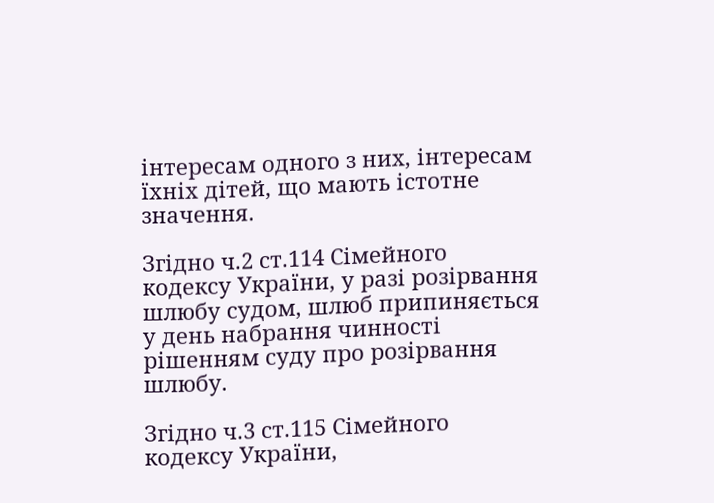інтересам одного з них, інтересам їхніх дітей, що мають істотне значення.

Згідно ч.2 ст.114 Сімейного кодексу України, у разі розірвання шлюбу судом, шлюб припиняється у день набрання чинності рішенням суду про розірвання шлюбу.

Згідно ч.3 ст.115 Сімейного кодексу України,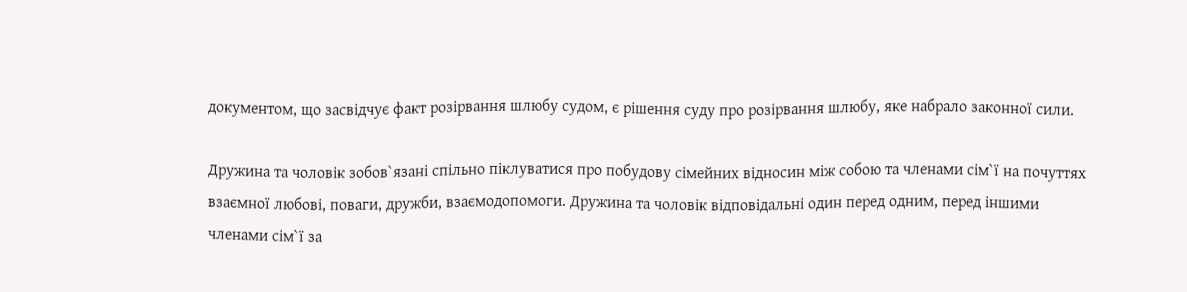документом, що засвідчує факт розірвання шлюбу судом, є рішення суду про розірвання шлюбу, яке набрало законної сили.

Дружина та чоловік зобов`язані спільно піклуватися про побудову сімейних відносин між собою та членами сім`ї на почуттях взаємної любові, поваги, дружби, взаємодопомоги. Дружина та чоловік відповідальні один перед одним, перед іншими членами сім`ї за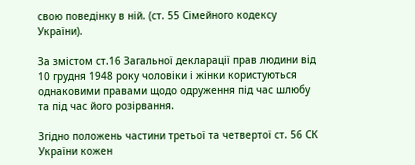свою поведінку в ній. (ст. 55 Сімейного кодексу України).

За змістом ст.16 Загальної декларації прав людини від 10 грудня 1948 року чоловіки і жінки користуються однаковими правами щодо одруження під час шлюбу та під час його розірвання.

Згідно положень частини третьої та четвертої ст. 56 СК України кожен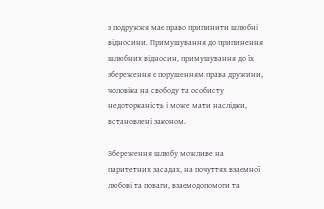з подружжя має право припинити шлюбні відносини. Примушування до припинення шлюбних відносин, примушування до їх збереження є порушенням права дружини, чоловіка на свободу та особисту недоторканість і може мати наслідки, встановлені законом.

Збереження шлюбу можливе на паритетних засадах, на почуттях взаємної любові та поваги, взаємодопомоги та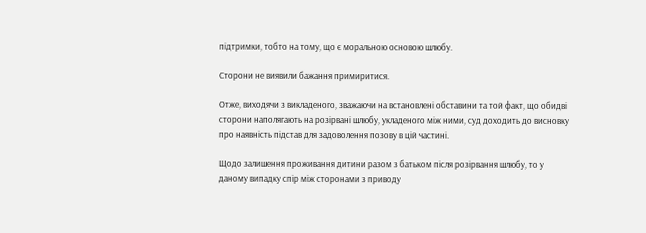підтримки, тобто на тому, що є моральною основою шлюбу.

Сторони не виявили бажання примиритися.

Отже, виходячи з викладеного, зважаючи на встановлені обставини та той факт, що обидві сторони наполягають на розірвані шлюбу, укладеного між ними, суд доходить до висновку про наявність підстав для задоволення позову в цій частині.

Щодо залишення проживання дитини разом з батьком після розірвання шлюбу, то у даному випадку спір між сторонами з приводу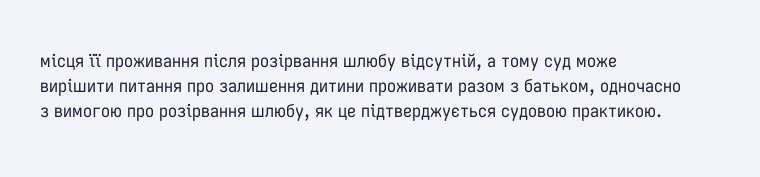місця її проживання після розірвання шлюбу відсутній, а тому суд може вирішити питання про залишення дитини проживати разом з батьком, одночасно з вимогою про розірвання шлюбу, як це підтверджується судовою практикою.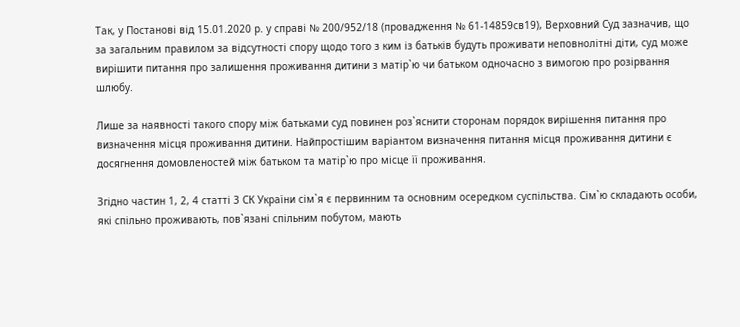Так, у Постанові від 15.01.2020 р. у справі № 200/952/18 (провадження № 61-14859св19), Верховний Суд зазначив, що за загальним правилом за відсутності спору щодо того з ким із батьків будуть проживати неповнолітні діти, суд може вирішити питання про залишення проживання дитини з матір`ю чи батьком одночасно з вимогою про розірвання шлюбу.

Лише за наявності такого спору між батьками суд повинен роз`яснити сторонам порядок вирішення питання про визначення місця проживання дитини. Найпростішим варіантом визначення питання місця проживання дитини є досягнення домовленостей між батьком та матір`ю про місце її проживання.

Згідно частин 1, 2, 4 статті 3 СК України сім`я є первинним та основним осередком суспільства. Сім`ю складають особи, які спільно проживають, пов`язані спільним побутом, мають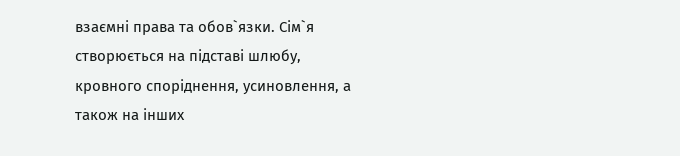взаємні права та обов`язки. Сім`я створюється на підставі шлюбу, кровного споріднення, усиновлення, а також на інших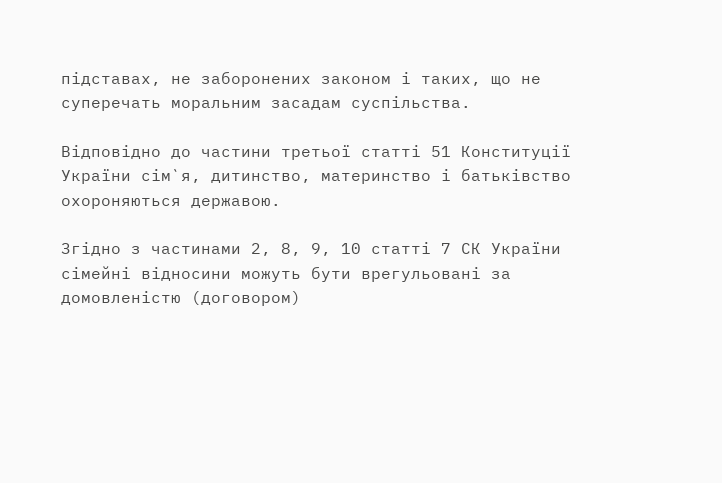підставах, не заборонених законом і таких, що не суперечать моральним засадам суспільства.

Відповідно до частини третьої статті 51 Конституції України сім`я, дитинство, материнство і батьківство охороняються державою.

Згідно з частинами 2, 8, 9, 10 статті 7 СК України сімейні відносини можуть бути врегульовані за домовленістю (договором)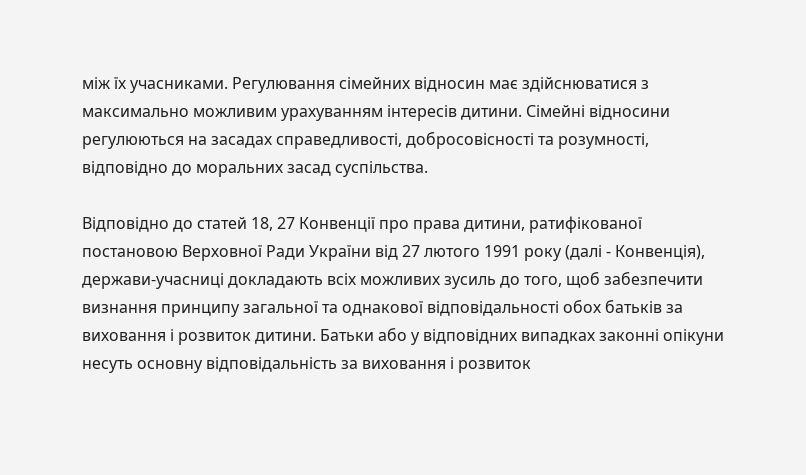між їх учасниками. Регулювання сімейних відносин має здійснюватися з максимально можливим урахуванням інтересів дитини. Сімейні відносини регулюються на засадах справедливості, добросовісності та розумності, відповідно до моральних засад суспільства.

Відповідно до статей 18, 27 Конвенції про права дитини, ратифікованої постановою Верховної Ради України від 27 лютого 1991 року (далі - Конвенція), держави-учасниці докладають всіх можливих зусиль до того, щоб забезпечити визнання принципу загальної та однакової відповідальності обох батьків за виховання і розвиток дитини. Батьки або у відповідних випадках законні опікуни несуть основну відповідальність за виховання і розвиток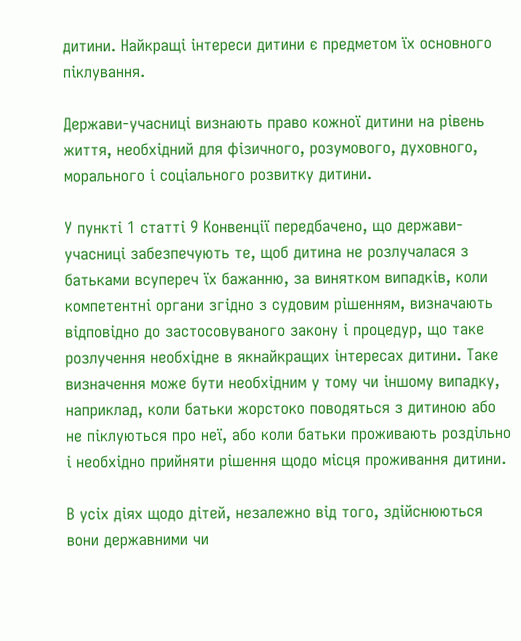дитини. Найкращі інтереси дитини є предметом їх основного піклування.

Держави-учасниці визнають право кожної дитини на рівень життя, необхідний для фізичного, розумового, духовного, морального і соціального розвитку дитини.

У пункті 1 статті 9 Конвенції передбачено, що держави-учасниці забезпечують те, щоб дитина не розлучалася з батьками всупереч їх бажанню, за винятком випадків, коли компетентні органи згідно з судовим рішенням, визначають відповідно до застосовуваного закону і процедур, що таке розлучення необхідне в якнайкращих інтересах дитини. Таке визначення може бути необхідним у тому чи іншому випадку, наприклад, коли батьки жорстоко поводяться з дитиною або не піклуються про неї, або коли батьки проживають роздільно і необхідно прийняти рішення щодо місця проживання дитини.

В усіх діях щодо дітей, незалежно від того, здійснюються вони державними чи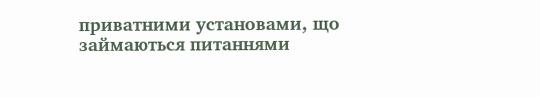приватними установами, що займаються питаннями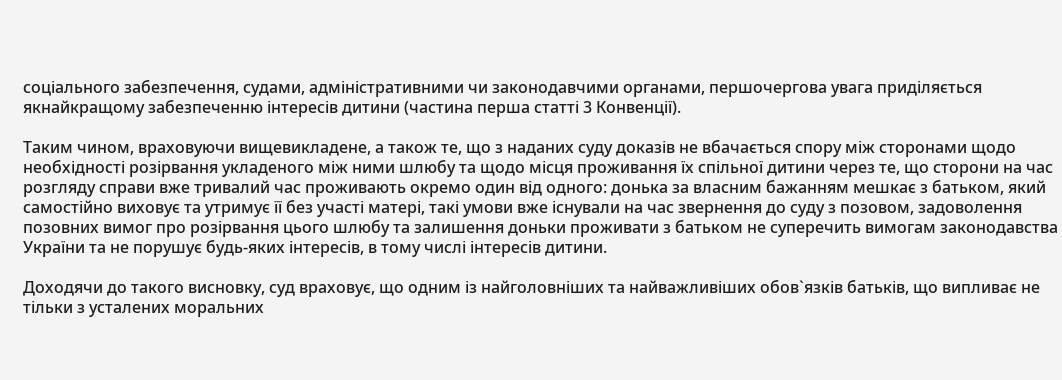соціального забезпечення, судами, адміністративними чи законодавчими органами, першочергова увага приділяється якнайкращому забезпеченню інтересів дитини (частина перша статті 3 Конвенції).

Таким чином, враховуючи вищевикладене, а також те, що з наданих суду доказів не вбачається спору між сторонами щодо необхідності розірвання укладеного між ними шлюбу та щодо місця проживання їх спільної дитини через те, що сторони на час розгляду справи вже тривалий час проживають окремо один від одного: донька за власним бажанням мешкає з батьком, який самостійно виховує та утримує її без участі матері, такі умови вже існували на час звернення до суду з позовом, задоволення позовних вимог про розірвання цього шлюбу та залишення доньки проживати з батьком не суперечить вимогам законодавства України та не порушує будь-яких інтересів, в тому числі інтересів дитини.

Доходячи до такого висновку, суд враховує, що одним із найголовніших та найважливіших обов`язків батьків, що випливає не тільки з усталених моральних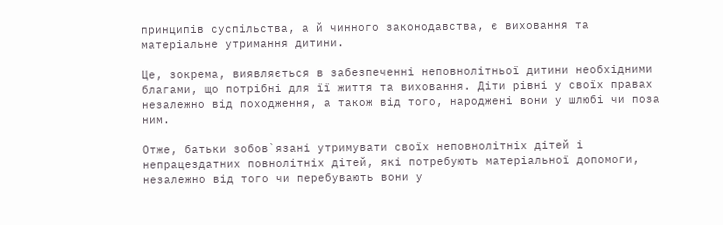принципів суспільства, а й чинного законодавства, є виховання та матеріальне утримання дитини.

Це, зокрема, виявляється в забезпеченні неповнолітньої дитини необхідними благами, що потрібні для її життя та виховання. Діти рівні у своїх правах незалежно від походження, а також від того, народжені вони у шлюбі чи поза ним.

Отже, батьки зобов`язані утримувати своїх неповнолітніх дітей і непрацездатних повнолітніх дітей, які потребують матеріальної допомоги, незалежно від того чи перебувають вони у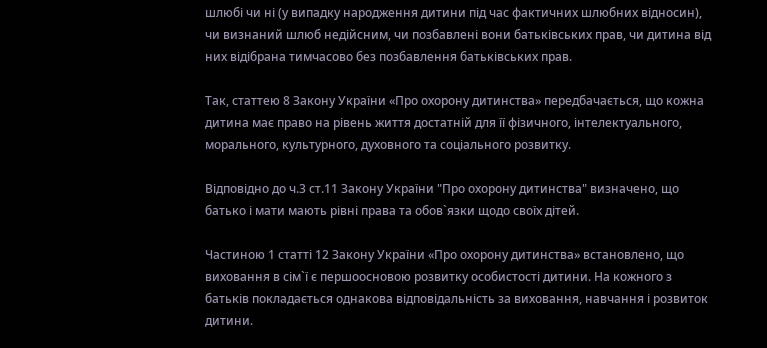шлюбі чи ні (у випадку народження дитини під час фактичних шлюбних відносин), чи визнаний шлюб недійсним, чи позбавлені вони батьківських прав, чи дитина від них відібрана тимчасово без позбавлення батьківських прав.

Так, статтею 8 Закону України «Про охорону дитинства» передбачається, що кожна дитина має право на рівень життя достатній для її фізичного, інтелектуального, морального, культурного, духовного та соціального розвитку.

Відповідно до ч.3 ст.11 Закону України "Про охорону дитинства" визначено, що батько і мати мають рівні права та обов`язки щодо своїх дітей.

Частиною 1 статті 12 Закону України «Про охорону дитинства» встановлено, що виховання в сім`ї є першоосновою розвитку особистості дитини. На кожного з батьків покладається однакова відповідальність за виховання, навчання і розвиток дитини.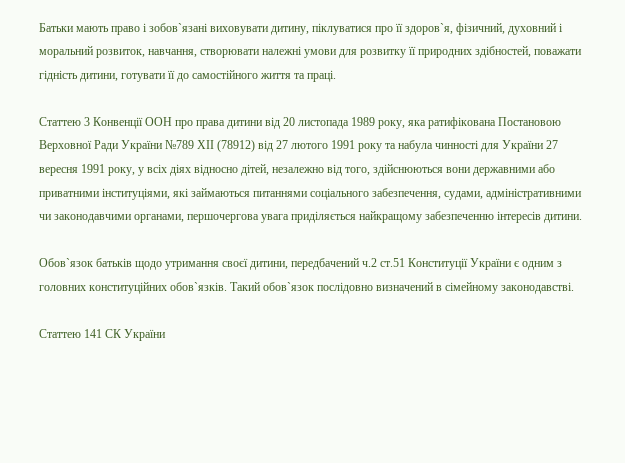Батьки мають право і зобов`язані виховувати дитину, піклуватися про її здоров`я, фізичний, духовний і моральний розвиток, навчання, створювати належні умови для розвитку її природних здібностей, поважати гідність дитини, готувати її до самостійного життя та праці.

Статтею 3 Конвенції ООН про права дитини від 20 листопада 1989 року, яка ратифікована Постановою Верховної Ради України №789 ХІІ (78912) від 27 лютого 1991 року та набула чинності для України 27 вересня 1991 року, у всіх діях відносно дітей, незалежно від того, здійснюються вони державними або приватними інституціями, які займаються питаннями соціального забезпечення, судами, адміністративними чи законодавчими органами, першочергова увага приділяється найкращому забезпеченню інтересів дитини.

Обов`язок батьків щодо утримання своєї дитини, передбачений ч.2 ст.51 Конституції України є одним з головних конституційних обов`язків. Такий обов`язок послідовно визначений в сімейному законодавстві.

Статтею 141 СК України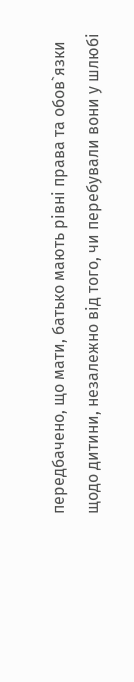передбачено, що мати, батько мають рівні права та обов`язки щодо дитини, незалежно від того, чи перебували вони у шлюбі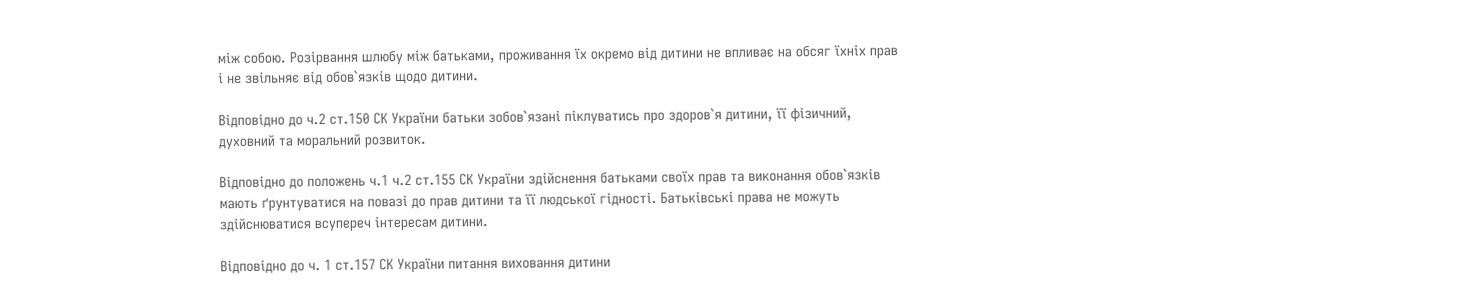між собою. Розірвання шлюбу між батьками, проживання їх окремо від дитини не впливає на обсяг їхніх прав і не звільняє від обов`язків щодо дитини.

Відповідно до ч.2 ст.150 СК України батьки зобов`язані піклуватись про здоров`я дитини, її фізичний, духовний та моральний розвиток.

Відповідно до положень ч.1 ч.2 ст.155 СК України здійснення батьками своїх прав та виконання обов`язків мають ґрунтуватися на повазі до прав дитини та її людської гідності. Батьківські права не можуть здійснюватися всупереч інтересам дитини.

Відповідно до ч. 1 ст.157 СК України питання виховання дитини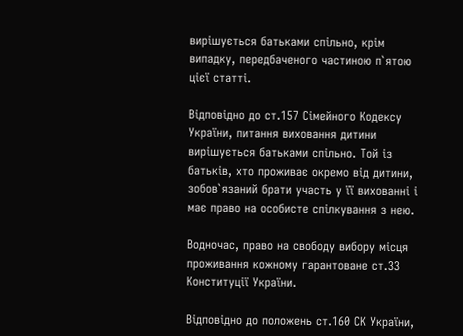вирішується батьками спільно, крім випадку, передбаченого частиною п`ятою цієї статті.

Відповідно до ст.157 Сімейного Кодексу України, питання виховання дитини вирішується батьками спільно. Той із батьків, хто проживає окремо від дитини, зобов`язаний брати участь у її вихованні і має право на особисте спілкування з нею.

Водночас, право на свободу вибору місця проживання кожному гарантоване ст.33 Конституції України.

Відповідно до положень ст.160 СК України,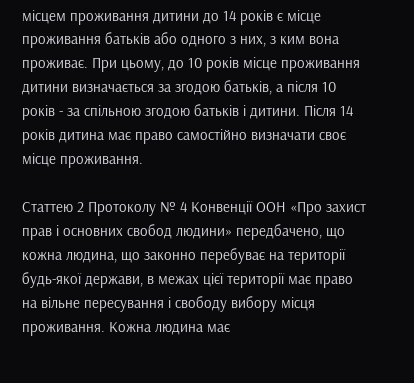місцем проживання дитини до 14 років є місце проживання батьків або одного з них, з ким вона проживає. При цьому, до 10 років місце проживання дитини визначається за згодою батьків, а після 10 років - за спільною згодою батьків і дитини. Після 14 років дитина має право самостійно визначати своє місце проживання.

Статтею 2 Протоколу № 4 Конвенції ООН «Про захист прав і основних свобод людини» передбачено, що кожна людина, що законно перебуває на території будь-якої держави, в межах цієї території має право на вільне пересування і свободу вибору місця проживання. Кожна людина має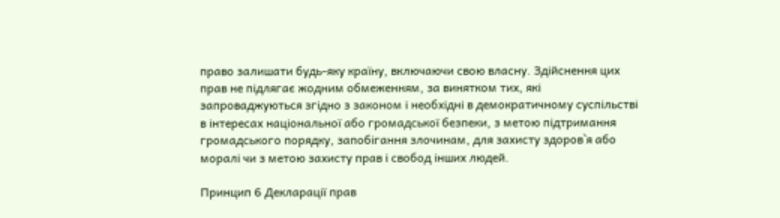право залишати будь-яку країну, включаючи свою власну. Здійснення цих прав не підлягає жодним обмеженням, за винятком тих, які запроваджуються згідно з законом і необхідні в демократичному суспільстві в інтересах національної або громадської безпеки, з метою підтримання громадського порядку, запобігання злочинам, для захисту здоров`я або моралі чи з метою захисту прав і свобод інших людей.

Принцип 6 Декларації прав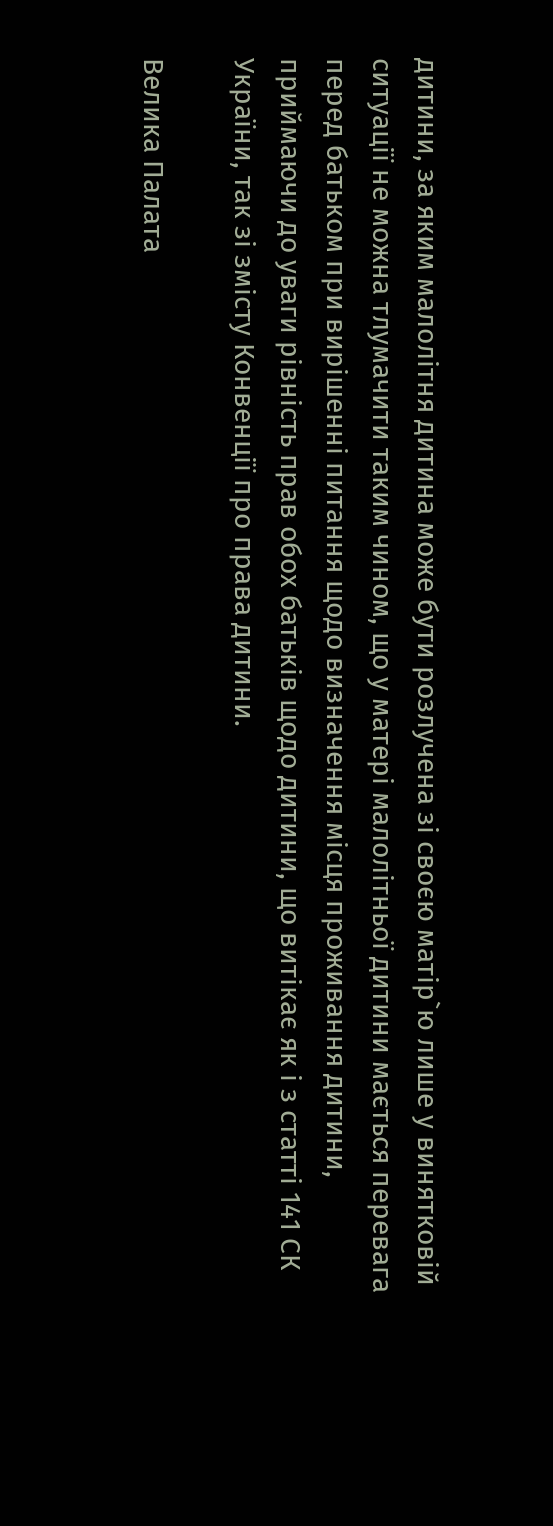дитини, за яким малолітня дитина може бути розлучена зі своєю матір`ю лише у винятковій ситуації не можна тлумачити таким чином, що у матері малолітньої дитини мається перевага перед батьком при вирішенні питання щодо визначення місця проживання дитини, приймаючи до уваги рівність прав обох батьків щодо дитини, що витікає як і з статті 141 СК України, так зі змісту Конвенції про права дитини.

Велика Палата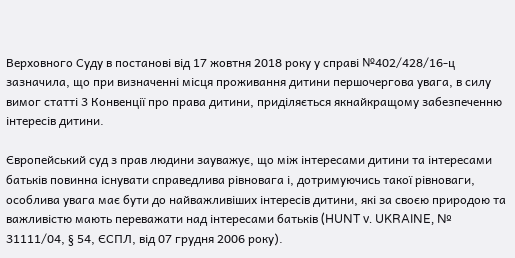Верховного Суду в постанові від 17 жовтня 2018 року у справі №402/428/16-ц зазначила, що при визначенні місця проживання дитини першочергова увага, в силу вимог статті 3 Конвенції про права дитини, приділяється якнайкращому забезпеченню інтересів дитини.

Європейський суд з прав людини зауважує, що між інтересами дитини та інтересами батьків повинна існувати справедлива рівновага і, дотримуючись такої рівноваги, особлива увага має бути до найважливіших інтересів дитини, які за своєю природою та важливістю мають переважати над інтересами батьків (HUNT v. UKRAINE, № 31111/04, § 54, ЄСПЛ, від 07 грудня 2006 року).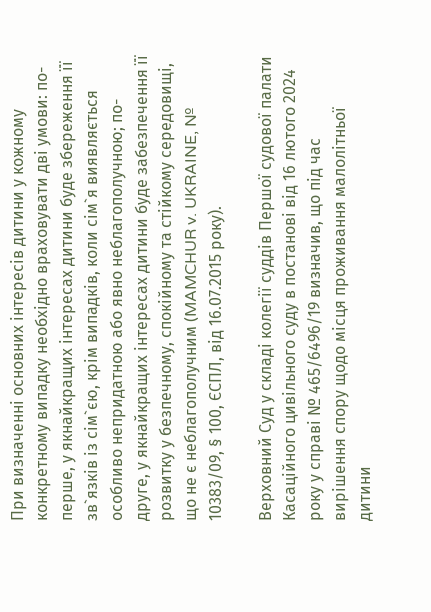При визначенні основних інтересів дитини у кожному конкретному випадку необхідно враховувати дві умови: по-перше, у якнайкращих інтересах дитини буде збереження її зв`язків із сім`єю, крім випадків, коли сім`я виявляється особливо непридатною або явно неблагополучною; по-друге, у якнайкращих інтересах дитини буде забезпечення її розвитку у безпечному, спокійному та стійкому середовищі, що не є неблагополучним (MAMCHUR v. UKRAINE, № 10383/09, § 100, ЄСПЛ, від 16.07.2015 року).

Верховний Суд у складі колегії суддів Першої судової палати Касаційного цивільного суду в постанові від 16 лютого 2024 року у справі № 465/6496/19 визначив, що під час вирішення спору щодо місця проживання малолітньої дитини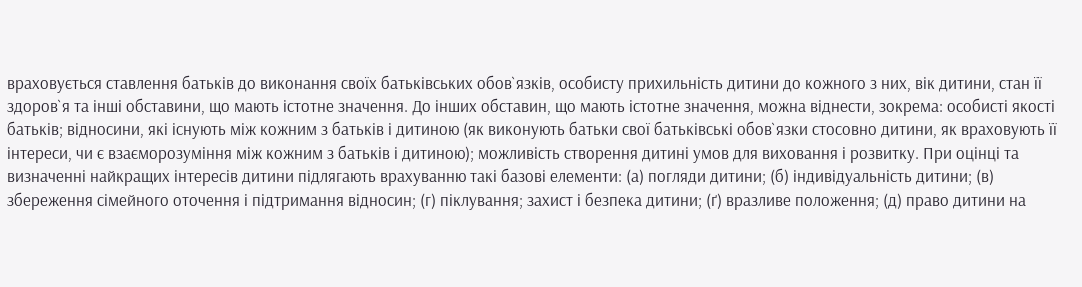враховується ставлення батьків до виконання своїх батьківських обов`язків, особисту прихильність дитини до кожного з них, вік дитини, стан її здоров`я та інші обставини, що мають істотне значення. До інших обставин, що мають істотне значення, можна віднести, зокрема: особисті якості батьків; відносини, які існують між кожним з батьків і дитиною (як виконують батьки свої батьківські обов`язки стосовно дитини, як враховують її інтереси, чи є взаєморозуміння між кожним з батьків і дитиною); можливість створення дитині умов для виховання і розвитку. При оцінці та визначенні найкращих інтересів дитини підлягають врахуванню такі базові елементи: (а) погляди дитини; (б) індивідуальність дитини; (в) збереження сімейного оточення і підтримання відносин; (г) піклування; захист і безпека дитини; (ґ) вразливе положення; (д) право дитини на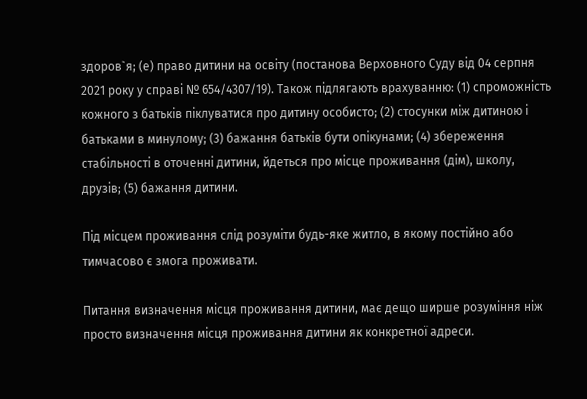здоров`я; (е) право дитини на освіту (постанова Верховного Суду від 04 серпня 2021 року у справі № 654/4307/19). Також підлягають врахуванню: (1) спроможність кожного з батьків піклуватися про дитину особисто; (2) стосунки між дитиною і батьками в минулому; (3) бажання батьків бути опікунами; (4) збереження стабільності в оточенні дитини, йдеться про місце проживання (дім), школу, друзів; (5) бажання дитини.

Під місцем проживання слід розуміти будь-яке житло, в якому постійно або тимчасово є змога проживати.

Питання визначення місця проживання дитини, має дещо ширше розуміння ніж просто визначення місця проживання дитини як конкретної адреси.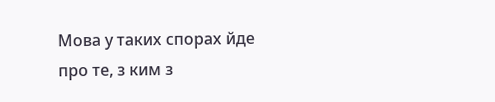Мова у таких спорах йде про те, з ким з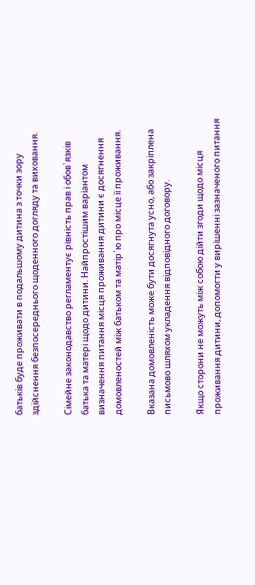батьків буде проживати в подальшому дитина з точки зору здійснення безпосереднього щоденного догляду та виховання.

Сімейне законодавство регламентує рівність прав і обов`язків батька та матері щодо дитини. Найпростішим варіантом визначення питання місця проживання дитини є досягнення домовленостей між батьком та матір`ю про місце її проживання.

Вказана домовленість може бути досягнута усно, або закріплена письмово шляхом укладення відповідного договору.

Якщо сторони не можуть між собою дійти згоди щодо місця проживання дитини, допомогти у вирішенні зазначеного питання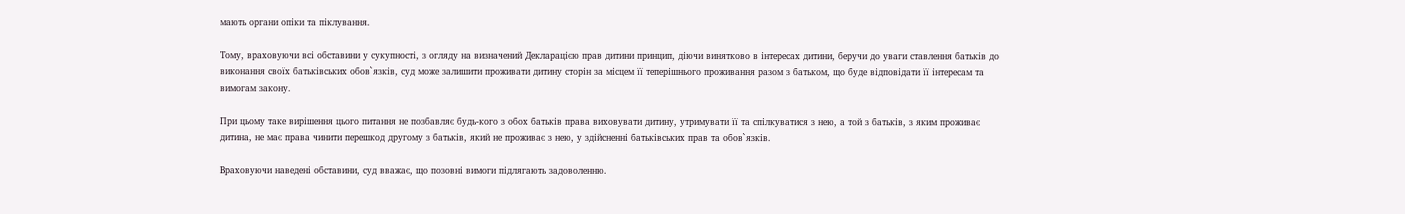мають органи опіки та піклування.

Тому, враховуючи всі обставини у сукупності, з огляду на визначений Декларацією прав дитини принцип, діючи винятково в інтересах дитини, беручи до уваги ставлення батьків до виконання своїх батьківських обов`язків, суд може залишити проживати дитину сторін за місцем її теперішнього проживання разом з батьком, що буде відповідати її інтересам та вимогам закону.

При цьому таке вирішення цього питання не позбавляє будь-кого з обох батьків права виховувати дитину, утримувати її та спілкуватися з нею, а той з батьків, з яким проживає дитина, не має права чинити перешкод другому з батьків, який не проживає з нею, у здійсненні батьківських прав та обов`язків.

Враховуючи наведені обставини, суд вважає, що позовні вимоги підлягають задоволенню.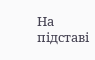На підставі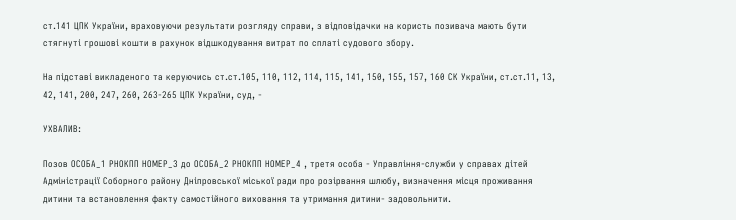ст.141 ЦПК України, враховуючи результати розгляду справи, з відповідачки на користь позивача мають бути стягнуті грошові кошти в рахунок відшкодування витрат по сплаті судового збору.

На підставі викладеного та керуючись ст.ст.105, 110, 112, 114, 115, 141, 150, 155, 157, 160 СК України, ст.ст.11, 13, 42, 141, 200, 247, 260, 263-265 ЦПК України, суд, -

УХВАЛИВ:

Позов ОСОБА_1 РНОКПП НОМЕР_3 до ОСОБА_2 РНОКПП НОМЕР_4 , третя особа - Управління-служби у справах дітей Адміністрації Соборного району Дніпровської міської ради про розірвання шлюбу, визначення місця проживання дитини та встановлення факту самостійного виховання та утримання дитини- задовольнити.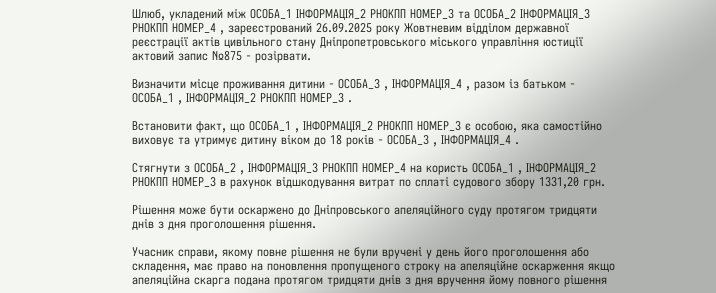Шлюб, укладений між ОСОБА_1 ІНФОРМАЦІЯ_2 РНОКПП НОМЕР_3 та ОСОБА_2 ІНФОРМАЦІЯ_3 РНОКПП НОМЕР_4 , зареєстрований 26.09.2025 року Жовтневим відділом державної реєстрації актів цивільного стану Дніпропетровського міського управління юстиції актовий запис №875 - розірвати.

Визначити місце проживання дитини - ОСОБА_3 , ІНФОРМАЦІЯ_4 , разом із батьком - ОСОБА_1 , ІНФОРМАЦІЯ_2 РНОКПП НОМЕР_3 .

Встановити факт, що ОСОБА_1 , ІНФОРМАЦІЯ_2 РНОКПП НОМЕР_3 є особою, яка самостійно виховує та утримує дитину віком до 18 років - ОСОБА_3 , ІНФОРМАЦІЯ_4 .

Стягнути з ОСОБА_2 , ІНФОРМАЦІЯ_3 РНОКПП НОМЕР_4 на користь ОСОБА_1 , ІНФОРМАЦІЯ_2 РНОКПП НОМЕР_3 в рахунок відшкодування витрат по сплаті судового збору 1331,20 грн.

Рішення може бути оскаржено до Дніпровського апеляційного суду протягом тридцяти днів з дня проголошення рішення.

Учасник справи, якому повне рішення не були вручені у день його проголошення або складення, має право на поновлення пропущеного строку на апеляційне оскарження якщо апеляційна скарга подана протягом тридцяти днів з дня вручення йому повного рішення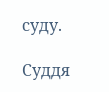суду.

Суддя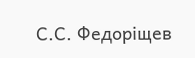С.С. Федоріщев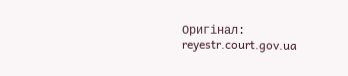Оригінал: reyestr.court.gov.ua